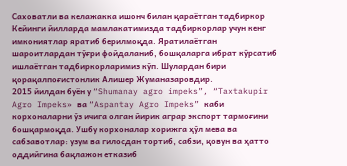Саховатли ва келажакка ишонч билан қараётган тадбиркор
Кейинги йилларда мамлакатимизда тадбиркорлар учун кенг имкониятлар яратиб берилмоқда. Яратилаётган шароитлардан тўғри фойдаланиб, бошқаларга ибрат кўрсатиб ишлаётган тадбиркорларимиз кўп. Шулардан бири қорақалпоғистонлик Алишер Жуманазаровдир.
2015 йилдан буён у “Shumanay agro impeks”, “Taxtakupir Agro Impeks» ва “Aspantay Agro Impeks” каби корхоналарни ўз ичига олган йирик аграр экспорт тармоғини бошқармоқда. Ушбу корхоналар хорижга ҳўл мева ва сабзавотлар: узум ва гилосдан тортиб, сабзи, қовун ва ҳатто оддийгина бақлажон етказиб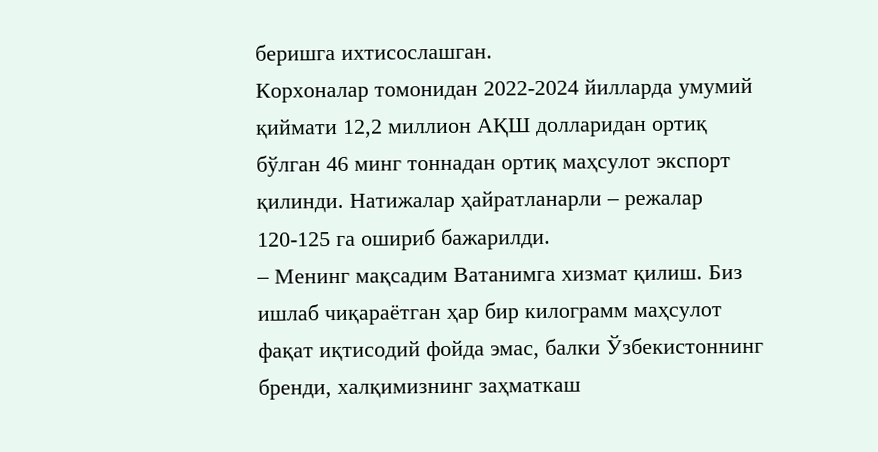беришга ихтисослашган.
Корхоналар томонидан 2022-2024 йилларда умумий қиймати 12,2 миллион АҚШ долларидан ортиқ бўлган 46 минг тоннадан ортиқ маҳсулот экспорт қилинди. Натижалар ҳайратланарли – режалар 120-125 га ошириб бажарилди.
– Менинг мақсадим Ватанимга хизмат қилиш. Биз ишлаб чиқараётган ҳар бир килограмм маҳсулот фақат иқтисодий фойда эмас, балки Ўзбекистоннинг бренди, халқимизнинг заҳматкаш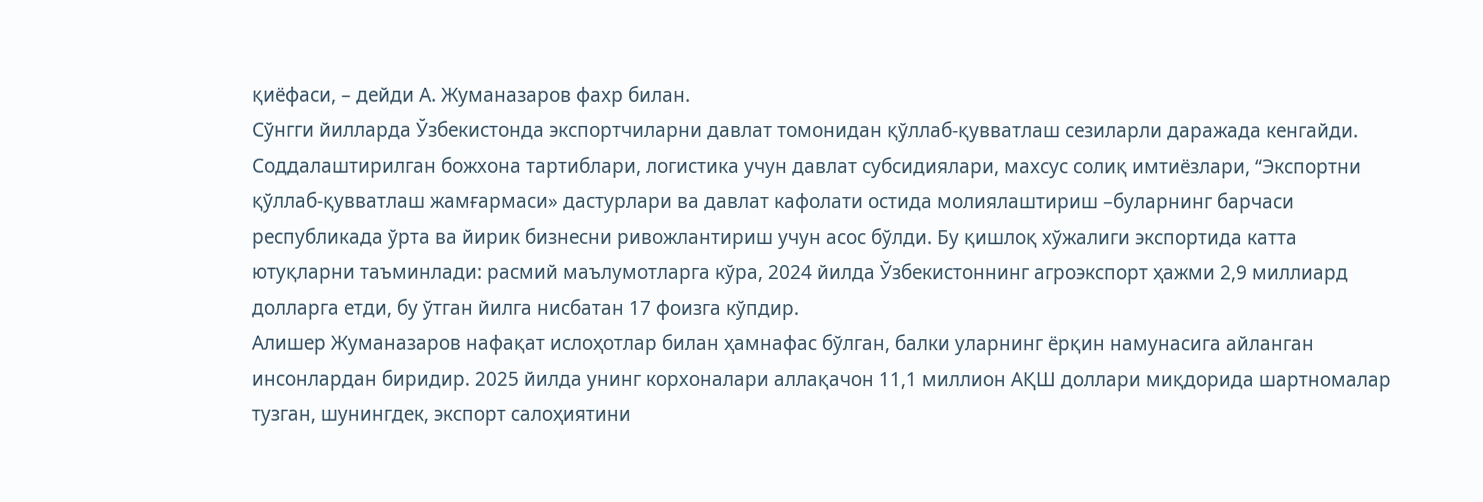қиёфаси, – дейди А. Жуманазаров фахр билан.
Сўнгги йилларда Ўзбекистонда экспортчиларни давлат томонидан қўллаб-қувватлаш сезиларли даражада кенгайди. Соддалаштирилган божхона тартиблари, логистика учун давлат субсидиялари, махсус солиқ имтиёзлари, “Экспортни қўллаб-қувватлаш жамғармаси» дастурлари ва давлат кафолати остида молиялаштириш –буларнинг барчаси республикада ўрта ва йирик бизнесни ривожлантириш учун асос бўлди. Бу қишлоқ хўжалиги экспортида катта ютуқларни таъминлади: расмий маълумотларга кўра, 2024 йилда Ўзбекистоннинг агроэкспорт ҳажми 2,9 миллиард долларга етди, бу ўтган йилга нисбатан 17 фоизга кўпдир.
Алишер Жуманазаров нафақат ислоҳотлар билан ҳамнафас бўлган, балки уларнинг ёрқин намунасига айланган инсонлардан биридир. 2025 йилда унинг корхоналари аллақачон 11,1 миллион АҚШ доллари миқдорида шартномалар тузган, шунингдек, экспорт салоҳиятини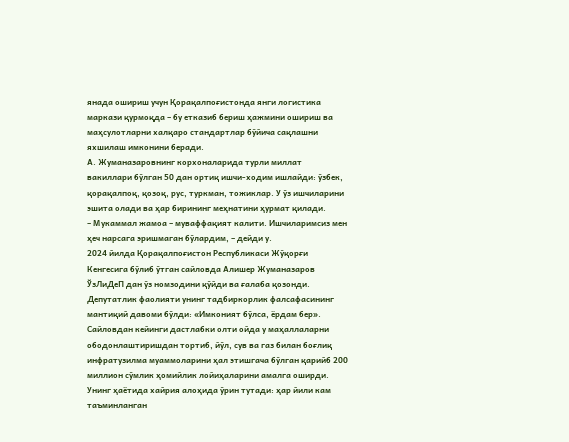янада ошириш учун Қорақалпоғистонда янги логистика маркази қурмоқда – бу етказиб бериш ҳажмини ошириш ва маҳсулотларни халқаро стандартлар бўйича сақлашни яхшилаш имконини беради.
А. Жуманазаровнинг корхоналарида турли миллат вакиллари бўлган 50 дан ортиқ ишчи-ходим ишлайди: ўзбек, қорақалпоқ, қозоқ, рус, туркман, тожиклар. У ўз ишчиларини эшита олади ва ҳар бирининг меҳнатини ҳурмат қилади.
– Мукаммал жамоа – муваффақият калити. Ишчиларимсиз мен ҳеч нарсага эришмаган бўлардим, – дейди у.
2024 йилда Қорақалпоғистон Республикаси Жўқорғи Кенгесига бўлиб ўтган сайловда Алишер Жуманазаров ЎзЛиДеП дан ўз номзодини қўйди ва ғалаба қозонди. Депутатлик фаолияти унинг тадбиркорлик фалсафасининг мантиқий давоми бўлди: «Имконият бўлса, ёрдам бер». Сайловдан кейинги дастлабки олти ойда у маҳаллаларни ободонлаштиришдан тортиб, йўл, сув ва газ билан боғлиқ инфратузилма муаммоларини ҳал этишгача бўлган қарийб 200 миллион сўмлик ҳомийлик лойиҳаларини амалга оширди.
Унинг ҳаётида хайрия алоҳида ўрин тутади: ҳар йили кам таъминланган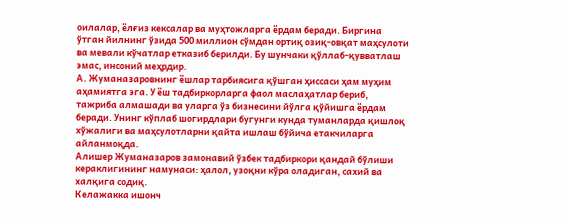оилалар, ёлғиз кексалар ва муҳтожларга ёрдам беради. Биргина ўтган йилнинг ўзида 500 миллион сўмдан ортиқ озиқ-овқат маҳсулоти ва мевали кўчатлар етказиб берилди. Бу шунчаки қўллаб-қувватлаш эмас, инсоний меҳрдир.
А. Жуманазаровнинг ёшлар тарбиясига қўшган ҳиссаси ҳам муҳим аҳамиятга эга. У ёш тадбиркорларга фаол маслаҳатлар бериб, тажриба алмашади ва уларга ўз бизнесини йўлга қўйишга ёрдам беради. Унинг кўплаб шогирдлари бугунги кунда туманларда қишлоқ хўжалиги ва маҳсулотларни қайта ишлаш бўйича етакчиларга айланмоқда.
Алишер Жуманазаров замонавий ўзбек тадбиркори қандай бўлиши кераклигининг намунаси: ҳалол, узоқни кўра оладиган, сахий ва халқига содиқ.
Келажакка ишонч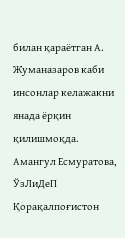билан қараётган А. Жуманазаров каби инсонлар келажакни янада ёрқин қилишмоқда.
Амангул Есмуратова,
ЎзЛиДеП Қорақалпоғистон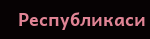Республикаси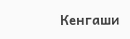Кенгаши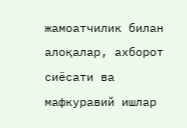жамоатчилик билан алоқалар, ахборот сиёсати ва мафкуравий ишлар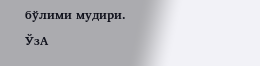бўлими мудири.
ЎзА